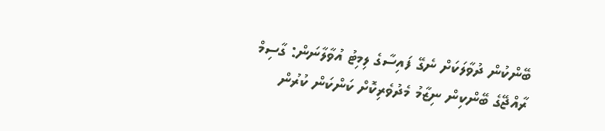ބޭންކުން ދުވާލަކަށް ނެގޭ ފައިސާގެ ލިމިޓު އުވާލާނަން: ގާސިމް
ރާއްޖޭގެ ބޭންކިން ނިޒާމު މެދުވެރިކޮށް ކަންކަން ކުރުން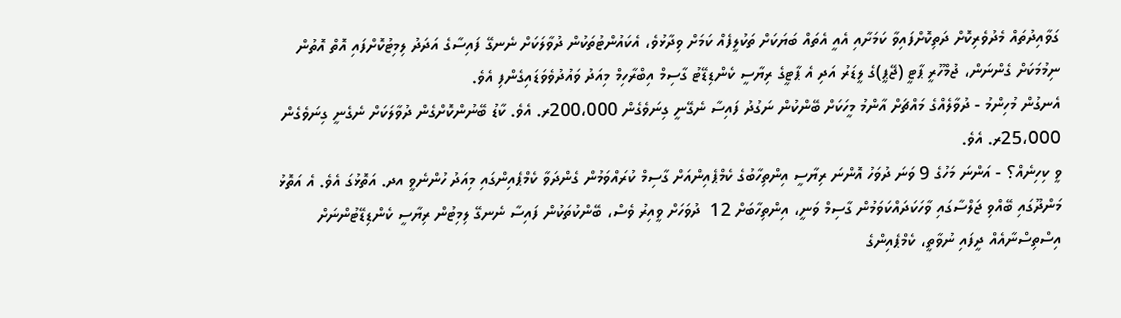ގަވާއިދުތައް މެދުވެރިކޮށް ދަތިކޮށްފައިވާ ކަމަށާއި އެއީ އެތައް ބަޔަކަށް ތަކުލީފެއް ކަމަށް ވިދާޅުވެ، އެކައުންޓުތަކުން ދުވާލަކަށް ނެނގޭ ފައިސާގެ އަދަދު ލިމިޓުކޮށްފައި އޮތް އޮތުން ނިމުމަކަށް ގެންނަން، ޖުމްހޫރީ ޕާޓީ (ޖޭޕީ)ގެ ލީޑަރު އަދި އެ ޕާޓީގެ ރިޔާސީ ކެންޑިޑޭޓު ގާސިމް އިބްރާހިމް މިއަދު ވައުދުވެވަޑައިގެންފި އެވެ.
އެނގުން މުހިންމު - ދުވާލެއްގެ މައްޗަށް އާންމު މީހަކަށް ބޭންކުން ނަގުދު ފައިސާ ނެގޭނީ ގިނަވެގެން 200،000ރ. އެވެ. ކާޑު ބޭނުންކޮށްގެން ދުވާލަކަށް ނެގެނީ ގިނަވެގެން 25،000ރ. އެވެ.
ވީ ކިހިނެއް؟ - އަންނަ މަހުގެ 9 ވަނަ ދުވަހު އޮންނަ ރިޔާސީ އިންތިހާބުގެ ކެމްޕެއިންއަށް ގާސިމް ކުރައްވަމުން ގެންދަވާ ކެމްޕެއިންގައި މިއަދު ހުންނެވީ އދ. އަތޮޅުގަ އެވެ. އެ އަތޮޅު މަންދޫގައި ބޭއްވި ޖަލްސާގައި ވާހަކަދައްކަވަމުން ގާސިމް ވަނީ، އިންތިހާބަށް 12  ދުވަހަށް ވީއިރު ވެސް، ބޭންކުތަކުން ފައިސާ ނެނގޭ ލިމިޓުން ރިޔާސީ ކެންޑިޑޭޓުންނަށް އިސްތިސްނާއެއް ދީފައި ނުވާތީ، ކެމްޕެއިންގެ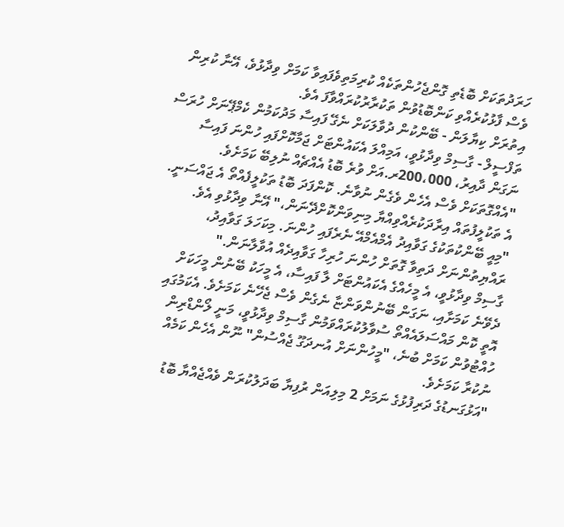ހަރަދުތަކަށް ބޮޑެތި ގޮންޖެހުންތަކެއް ކުރިމަތިވެފައިވާ ކަމަށް ވިދާޅުވެ، އޭނާ ކުރިން ވެސް ފާޅުކުރެއްވި ކަންބޮޑުވުން ތަކުރާރުކުރައްވާފަ އެވެ.
އިތުރަށް ކިޔާލަން - ބޭންކުން ދުވާލަކަށް ނެގޭ ފައިސާ މަދުކަމުން ކެމްޕޭނަށް ހުރަސް
ތަފްސީލް - ގާސިމް ވިދާޅުވީ، އަމިއްލަ އެކައުންޓަށް ޖަމާކޮށްފައި ހުންނަ ފައިސާ ނަގަން ދާއިރު، 200،000ރ.އަށް ވުރެ ބޮޑު އެއްޗެއް ނުލިބޭ ކަމަށެވެ.
"އެއްގޮތަކަށް ވެސް އެހެން ވެގެން ނުވާނެ. ކޮންފަދަ ބޮޑު ތަކުލީފެއްތޯ އެ ޖައްސަނީ. އެ ތަކުލީފުތައް އިރާދަކުރެއްވިއްޔާ މިނިވަންކޮށްދޭނަން،" އޭނާ ވިދާޅުވި އެވެ.
"މިއީ ބޭންކުތަކުގެ ގަވާއިދު އެމްއެމްއޭ ނެރެފައި ހުންނަ. މިކަހަލަ ގަވާއިދު، ރައްޔިތުންނަށް ދަތިވާ ގޮތަށް ހުންނަ ހުރިހާ ގަވާއިދެއް އުވާލާނަން."
ގާސިމް ވިދާޅުވީ، އެ މީހެއްގެ އެކައުންޓަށް ލާ ފައިސާ، އެ މީހަކު ބޭނުން މީހަކަށް ދެވޭނެ ކަމަށާއި، ނަގަން ބޭނުންވަންޏާ ނެގެން ވެސް ޖެހޭނެ ކަމަށެވެ. އެކަމުގައި އޮތީ ކޮން މައްސަލައެއްތޯ ސުވާލުކުރައްވަމުން ގާސިމް ވިދާޅުވީ، މަނީ ލޯންޑްރިން ހުއްޓުވުން ކަމަށް ބުނެ، "މީހުންނަށް އުނދަގޫ ޖެއްސުން" ނޫން އެހެން ކަމެއް ނުކުރާ ކަމަށެވެ.
"އަޅުގަނޑުގެ ދަރިފުޅުގެ ނަމަށް 2 މިލިއަން ރުފިޔާ ބަދަލުކުރަން ވެއްޖެއްޔާ ބޮޑު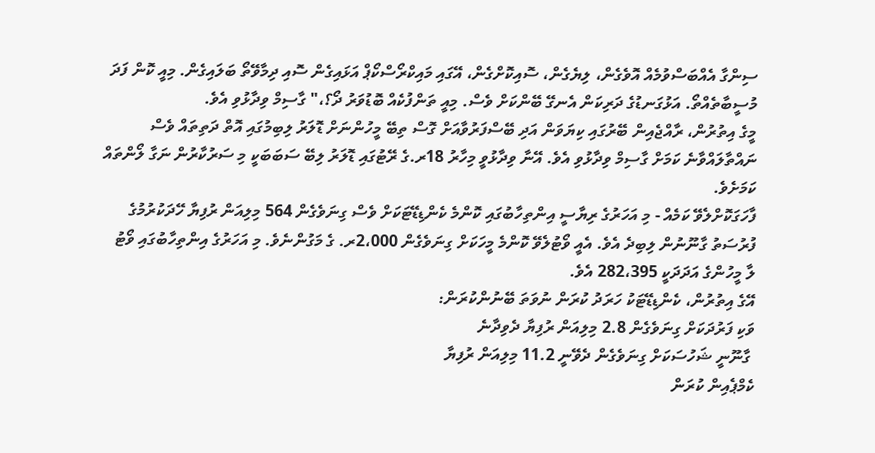ސިންގާ އެއްބަސްވުމެއް އޮވެގެން، ލިޔެގެން، ސޮއިކޮށްގެން، އޭގައި މައިކްރޯސްކޯޕް އަޅައިގެން ސޮއި ދިމާވޭތޯ ބަލައިގެން. މިއީ ކޮން ފަދަ މުސީބާތެއްތޯ. އަޅުގަނޑުގެ ދަރިކަން އެނގޭ ބޭންކަށް ވެސް. މިއީ ތަންފުކެއް ބޮޑުވަރު ދޯ؟،" ގާސިމް ވިދާޅުވި އެވެ.
މީގެ އިތުރުން، ރާއްޖެއިން ބޭރުގައި ކިޔަވަން އަދި ބޭސްފަރުވާއަށް ގޮސް ތިބޭ މީހުންނަށް ޑޮލަރު ލިބިމުގައި އޮތް ދަތިތައް ވެސް ނައްތާލައްވާނެ ކަމަށް ގާސިމް ވިދާޅުވި އެވެ. އޭނާ ވިދާޅުވީ މިހާރު 18ރ.ގެ ރޭޓުގައި ޑޮލަރު ލިބޭ ސަބަބަކީ މި ސަރުކާރުން ނަގާ ލޯންތައް ކަމަށެވެ.
ފާހަގަކޮށްލެވޭ ކަމެއް - މި އަހަރުގެ ރިޔާސީ އިންތިހާބުގައި ކޮންމެ ކެންޑިޑޭޓަކަށް ވެސް ގިނަވެގެން 564 މިލިއަން ރުފިޔާ ހޭދަކުރުމުގެ ފުރުސަތު ގާނޫނުން ލިބިދެ އެވެ. އެއީ ވޯޓުލެވޭ ކޮންމެ މީހަކަށް ގިނަވެގެން 2،000ރ. ގެ މަގުންނެވެ. މި އަހަރުގެ އިންތިހާބުގައި ވޯޓު ލާ މީހުންގެ އަދަދަކީ 282،395 އެވެ.
އޭގެ އިތުރުން، ކެންޑިޑޭޓަކު ހަރަދު ކުރަން ނުވަތަ ބޭނުންކުރަން:
ވަކި ފަރުދަކަށް ގިނަވެގެން 2.8 މިލިއަން ރުފިޔާ ދެވިދާނެ
 ގާނޫނީ ޝަހުސަކަށް ގިނަވެގެން ދެވޭނީ 11.2 މިލިއަން ރުފިޔާ
ކެމްޕެއިން ކުރަން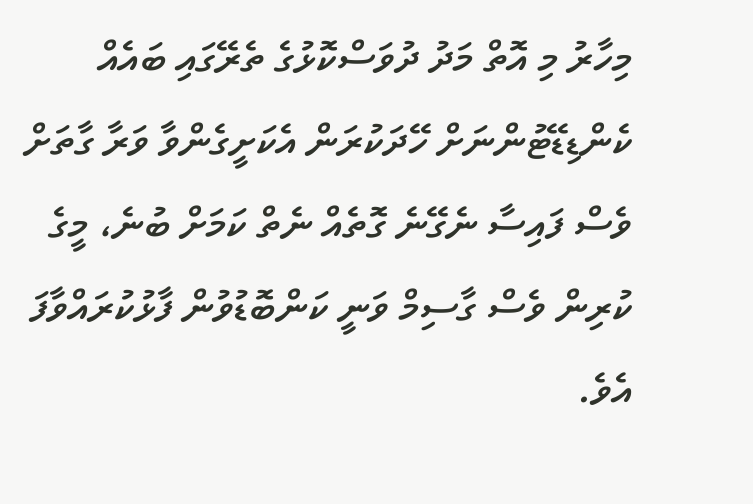މިހާރު މި އޮތް މަދު ދުވަސްކޮޅުގެ ތެރޭގައި ބައެއް ކެންޑިޑޭޓުންނަށް ހޭދަކުރަން އެކަށީގެންވާ ވަރާ ގާތަށް ވެސް ފައިސާ ނެގޭނެ ގޮތެއް ނެތް ކަމަށް ބުނެ، މީގެ ކުރިން ވެސް ގާސިމް ވަނީ ކަންބޮޑުވުން ފާޅުކުރައްވާފަ އެވެ.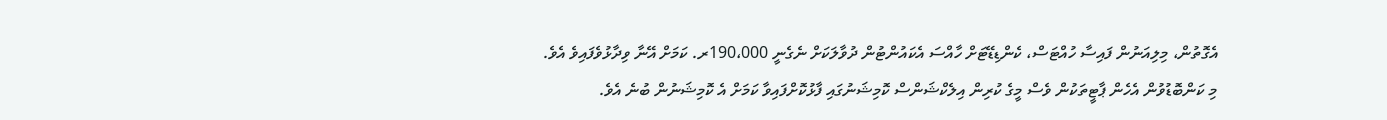އެގޮތުން، މިލިއަނުން ފައިސާ ހުއްޓަސް، ކެންޑިޑޭޓަށް ހާއްސަ އެކައުންޓުން ދުވާލަކަށް ނެގެނީ 190،000ރ. ކަމަށް އޭނާ ވިދާޅުވެފައިވެ އެވެ.
މި ކަންބޮޑުވުން އެހެން ޕާޓީތަކުން ވެސް މީގެ ކުރިން އިލެކްޝަންސް ކޮމިޝަނުގައި ފާޅުކޮށްފައިވާ ކަމަށް އެ ކޮމިޝަނުން ބުނެ އެވެ.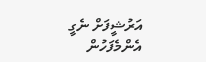އަރުޝީފަށް ނެގީ
އެންމެފަހުން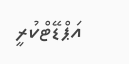އަޕްޑޭޓްކުރީ